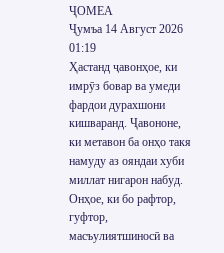ҶОМЕА
Ҷумъа 14 Август 2026 01:19
Ҳастанд ҷавонҳое, ки имрӯз бовар ва умеди фардои дурахшони кишваранд. Ҷавононе, ки метавон ба онҳо такя намуду аз ояндаи хуби миллат нигарон набуд. Онҳое, ки бо рафтор, гуфтор, масъулиятшиносӣ ва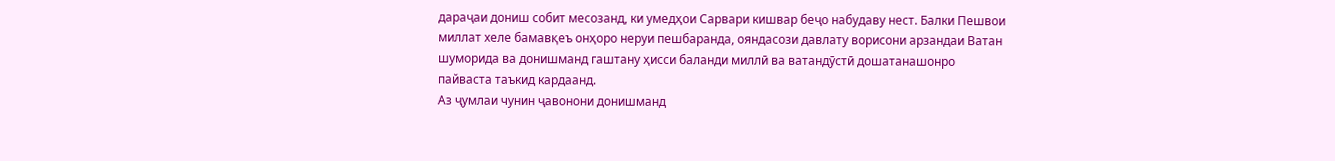дараҷаи дониш собит месозанд, ки умедҳои Сарвари кишвар беҷо набудаву нест. Балки Пешвои миллат хеле бамавқеъ онҳоро неруи пешбаранда, ояндасози давлату ворисони арзандаи Ватан шуморида ва донишманд гаштану ҳисси баланди миллӣ ва ватандӯстӣ дошатанашонро пайваста таъкид кардаанд.
Аз ҷумлаи чунин ҷавонони донишманд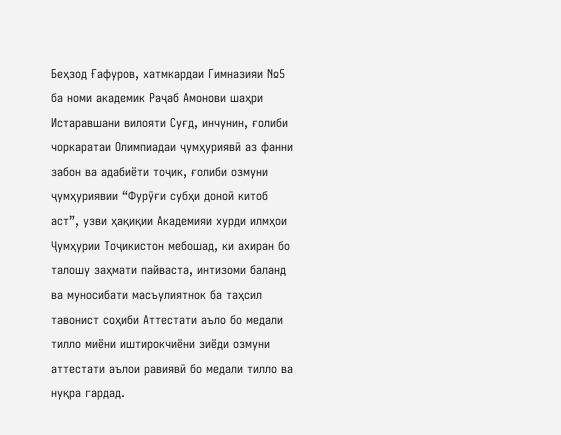Беҳзод Ғафуров, хатмкардаи Гимназияи №5 ба номи академик Раҷаб Амонови шаҳри Истаравшани вилояти Суғд, инчунин, ғолиби чоркаратаи Олимпиадаи ҷумҳуриявӣ аз фанни забон ва адабиёти тоҷик, ғолиби озмуни ҷумҳуриявии “Фурӯғи субҳи доноӣ китоб аст”, узви ҳақиқии Академияи хурди илмҳои Ҷумҳурии Тоҷикистон мебошад, ки ахиран бо талошу заҳмати пайваста, интизоми баланд ва муносибати масъулиятнок ба таҳсил тавонист соҳиби Аттестати аъло бо медали тилло миёни иштирокчиёни зиёди озмуни аттестати аълои равиявӣ бо медали тилло ва нуқра гардад.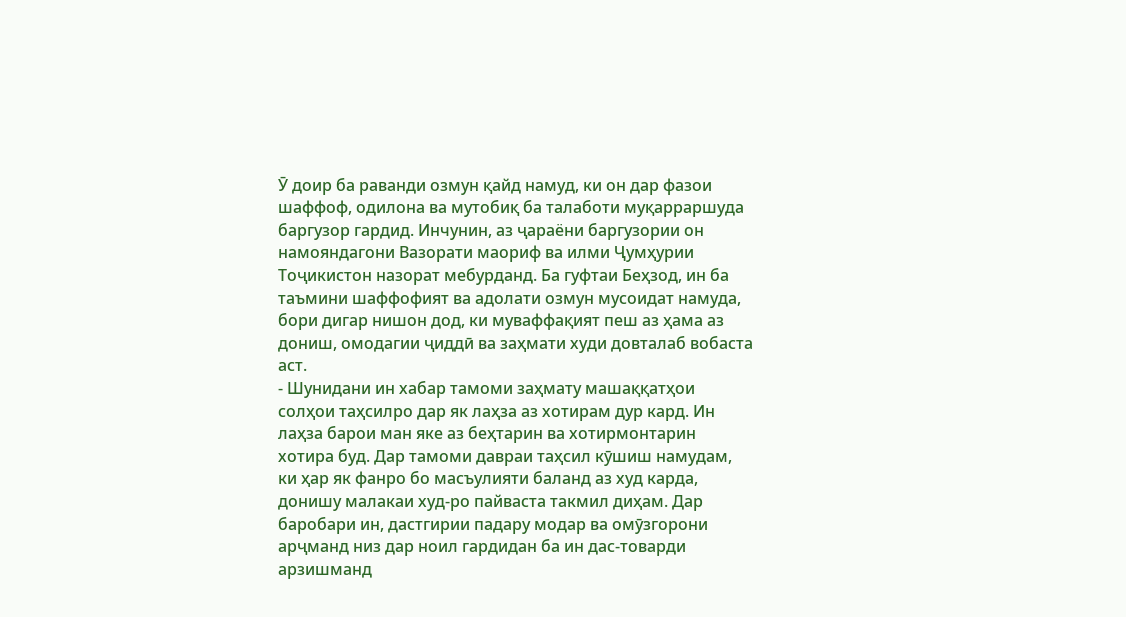Ӯ доир ба раванди озмун қайд намуд, ки он дар фазои шаффоф, одилона ва мутобиқ ба талаботи муқарраршуда баргузор гардид. Инчунин, аз ҷараёни баргузории он намояндагони Вазорати маориф ва илми Ҷумҳурии Тоҷикистон назорат мебурданд. Ба гуфтаи Беҳзод, ин ба таъмини шаффофият ва адолати озмун мусоидат намуда, бори дигар нишон дод, ки муваффақият пеш аз ҳама аз дониш, омодагии ҷиддӣ ва заҳмати худи довталаб вобаста аст.
- Шунидани ин хабар тамоми заҳмату машаққатҳои солҳои таҳсилро дар як лаҳза аз хотирам дур кард. Ин лаҳза барои ман яке аз беҳтарин ва хотирмонтарин хотира буд. Дар тамоми давраи таҳсил кӯшиш намудам, ки ҳар як фанро бо масъулияти баланд аз худ карда, донишу малакаи худ-ро пайваста такмил диҳам. Дар баробари ин, дастгирии падару модар ва омӯзгорони арҷманд низ дар ноил гардидан ба ин дас-товарди арзишманд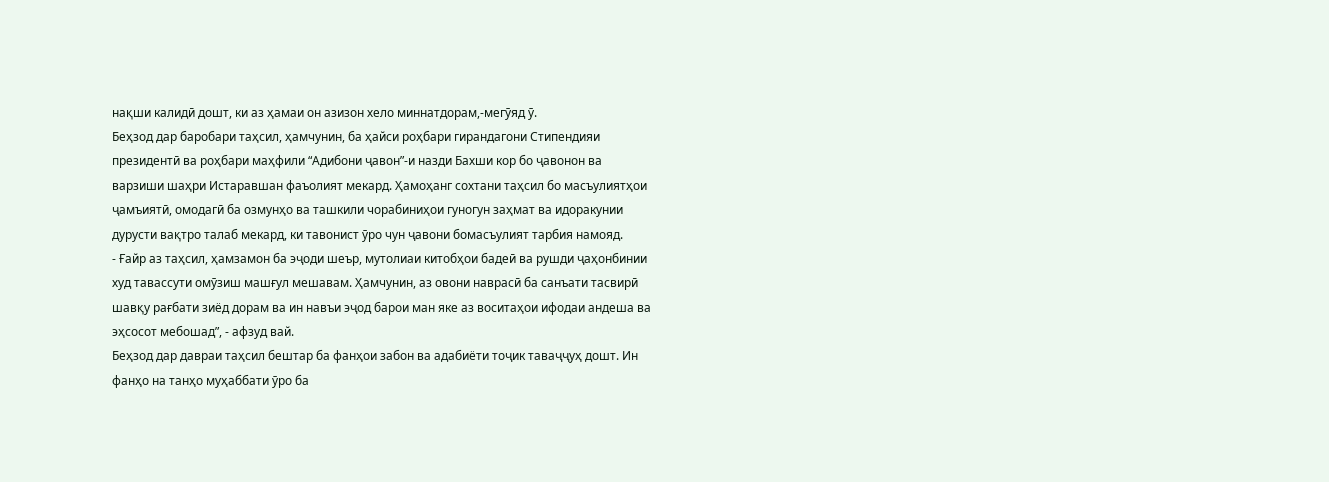нақши калидӣ дошт, ки аз ҳамаи он азизон хело миннатдорам,-мегӯяд ӯ.
Беҳзод дар баробари таҳсил, ҳамчунин, ба ҳайси роҳбари гирандагони Стипендияи президентӣ ва роҳбари маҳфили “Адибони ҷавон”-и назди Бахши кор бо ҷавонон ва варзиши шаҳри Истаравшан фаъолият мекард. Ҳамоҳанг сохтани таҳсил бо масъулиятҳои ҷамъиятӣ, омодагӣ ба озмунҳо ва ташкили чорабиниҳои гуногун заҳмат ва идоракунии дурусти вақтро талаб мекард, ки тавонист ӯро чун ҷавони бомасъулият тарбия намояд.
- Ғайр аз таҳсил, ҳамзамон ба эҷоди шеър, мутолиаи китобҳои бадеӣ ва рушди ҷаҳонбинии худ тавассути омӯзиш машғул мешавам. Ҳамчунин, аз овони наврасӣ ба санъати тасвирӣ шавқу рағбати зиёд дорам ва ин навъи эҷод барои ман яке аз воситаҳои ифодаи андеша ва эҳсосот мебошад”, - афзуд вай.
Беҳзод дар давраи таҳсил бештар ба фанҳои забон ва адабиёти тоҷик таваҷҷуҳ дошт. Ин фанҳо на танҳо муҳаббати ӯро ба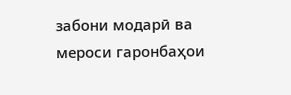забони модарӣ ва мероси гаронбаҳои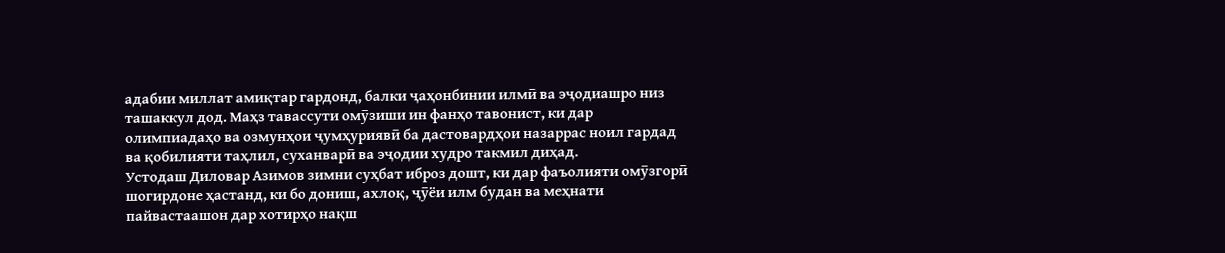адабии миллат амиқтар гардонд, балки ҷаҳонбинии илмӣ ва эҷодиашро низ ташаккул дод. Маҳз тавассути омӯзиши ин фанҳо тавонист, ки дар олимпиадаҳо ва озмунҳои ҷумҳуриявӣ ба дастовардҳои назаррас ноил гардад ва қобилияти таҳлил, суханварӣ ва эҷодии худро такмил диҳад.
Устодаш Диловар Азимов зимни суҳбат иброз дошт, ки дар фаъолияти омӯзгорӣ шогирдоне ҳастанд, ки бо дониш, ахлоқ, ҷӯёи илм будан ва меҳнати пайвастаашон дар хотирҳо нақш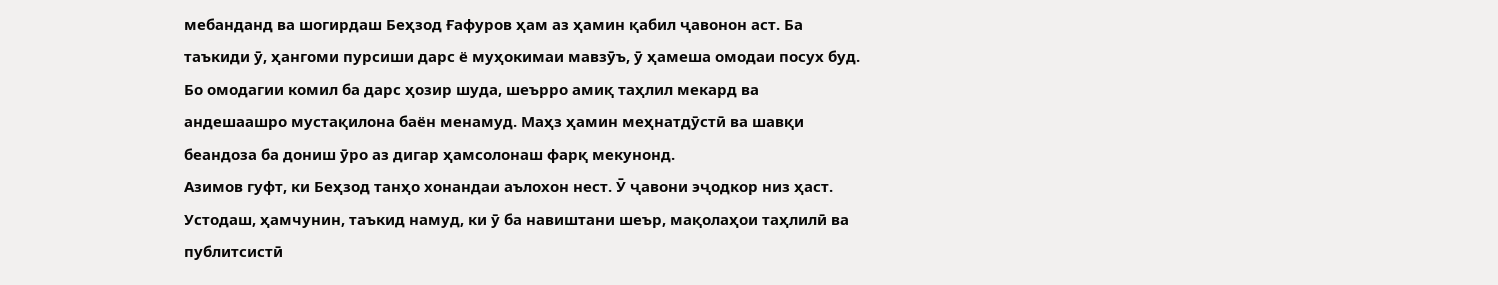мебанданд ва шогирдаш Беҳзод Ғафуров ҳам аз ҳамин қабил ҷавонон аст. Ба таъкиди ӯ, ҳангоми пурсиши дарс ё муҳокимаи мавзӯъ, ӯ ҳамеша омодаи посух буд. Бо омодагии комил ба дарс ҳозир шуда, шеърро амиқ таҳлил мекард ва андешаашро мустақилона баён менамуд. Маҳз ҳамин меҳнатдӯстӣ ва шавқи беандоза ба дониш ӯро аз дигар ҳамсолонаш фарқ мекунонд.
Азимов гуфт, ки Беҳзод танҳо хонандаи аълохон нест. Ӯ ҷавони эҷодкор низ ҳаст. Устодаш, ҳамчунин, таъкид намуд, ки ӯ ба навиштани шеър, мақолаҳои таҳлилӣ ва публитсистӣ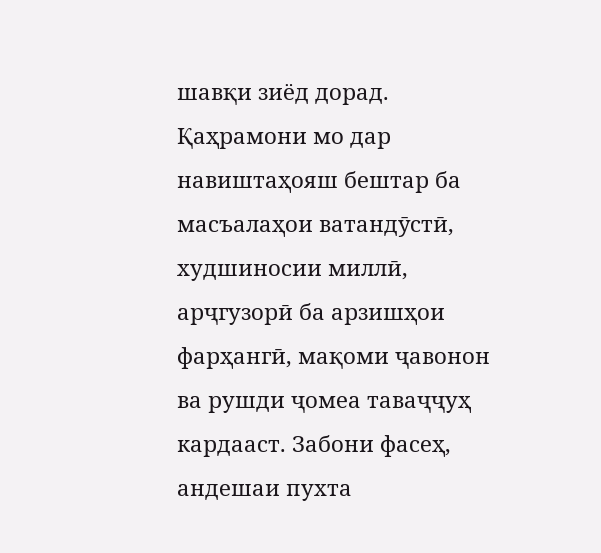шавқи зиёд дорад.
Қаҳрамони мо дар навиштаҳояш бештар ба масъалаҳои ватандӯстӣ, худшиносии миллӣ, арҷгузорӣ ба арзишҳои фарҳангӣ, мақоми ҷавонон ва рушди ҷомеа таваҷҷуҳ кардааст. Забони фасеҳ, андешаи пухта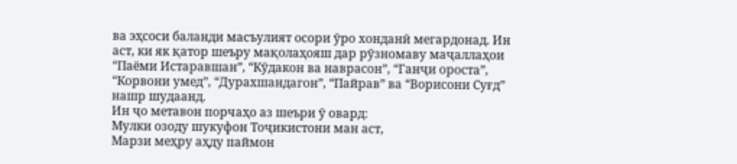ва эҳсоси баланди масъулият осори ӯро хонданӣ мегардонад. Ин аст, ки як қатор шеъру мақолаҳояш дар рӯзномаву маҷаллаҳои “Паёми Истаравшан”, “Кӯдакон ва наврасон”, “Ганҷи ороста”, “Корвони умед”, “Дурахшандагон”, “Пайрав” ва “Ворисони Суғд” нашр шудаанд.
Ин ҷо метавон порчаҳо аз шеъри ӯ овард:
Мулки озоду шукуфон Тоҷикистони ман аст,
Марзи меҳру аҳду паймон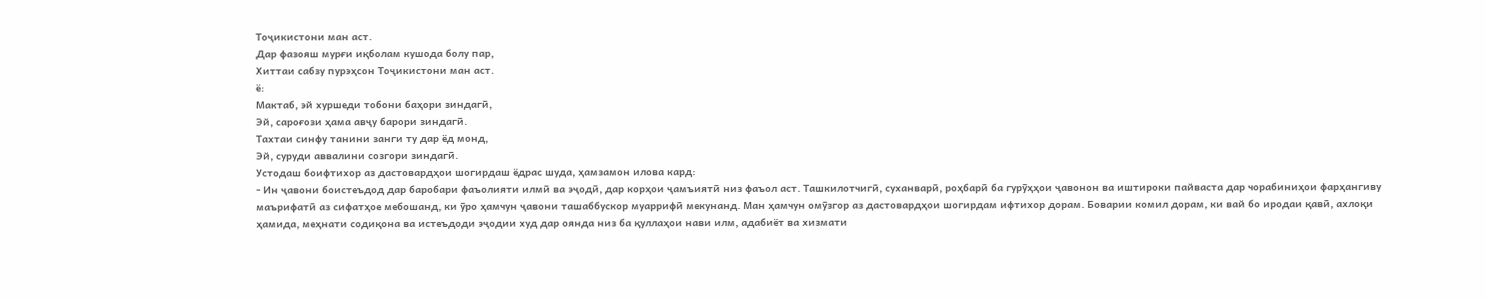Тоҷикистони ман аст.
Дар фазояш мурғи иқболам кушода болу пар,
Хиттаи сабзу пурэҳсон Тоҷикистони ман аст.
ё:
Мактаб, эй хуршеди тобони баҳори зиндагӣ,
Эй, сароғози ҳама авҷу барори зиндагӣ.
Тахтаи синфу танини занги ту дар ёд монд,
Эй, суруди аввалини созгори зиндагӣ.
Устодаш боифтихор аз дастовардҳои шогирдаш ёдрас шуда, ҳамзамон илова кард:
- Ин ҷавони боистеъдод дар баробари фаъолияти илмӣ ва эҷодӣ, дар корҳои ҷамъиятӣ низ фаъол аст. Ташкилотчигӣ, суханварӣ, роҳбарӣ ба гурӯҳҳои ҷавонон ва иштироки пайваста дар чорабиниҳои фарҳангиву маърифатӣ аз сифатҳое мебошанд, ки ӯро ҳамчун ҷавони ташаббускор муаррифӣ мекунанд. Ман ҳамчун омӯзгор аз дастовардҳои шогирдам ифтихор дорам. Боварии комил дорам, ки вай бо иродаи қавӣ, ахлоқи ҳамида, меҳнати содиқона ва истеъдоди эҷодии худ дар оянда низ ба қуллаҳои нави илм, адабиёт ва хизмати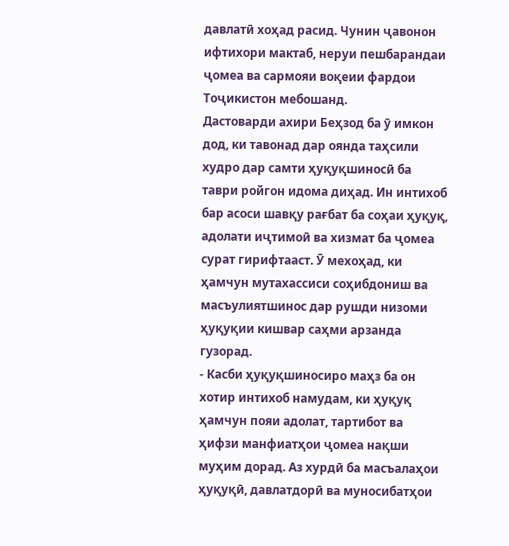давлатӣ хоҳад расид. Чунин ҷавонон ифтихори мактаб, неруи пешбарандаи ҷомеа ва сармояи воқеии фардои Тоҷикистон мебошанд.
Дастоварди ахири Беҳзод ба ӯ имкон дод, ки тавонад дар оянда таҳсили худро дар самти ҳуқуқшиносӣ ба таври ройгон идома диҳад. Ин интихоб бар асоси шавқу рағбат ба соҳаи ҳуқуқ, адолати иҷтимоӣ ва хизмат ба ҷомеа сурат гирифтааст. Ӯ мехоҳад, ки ҳамчун мутахассиси соҳибдониш ва масъулиятшинос дар рушди низоми ҳуқуқии кишвар саҳми арзанда гузорад.
- Касби ҳуқуқшиносиро маҳз ба он хотир интихоб намудам, ки ҳуқуқ ҳамчун пояи адолат, тартибот ва ҳифзи манфиатҳои ҷомеа нақши муҳим дорад. Аз хурдӣ ба масъалаҳои ҳуқуқӣ, давлатдорӣ ва муносибатҳои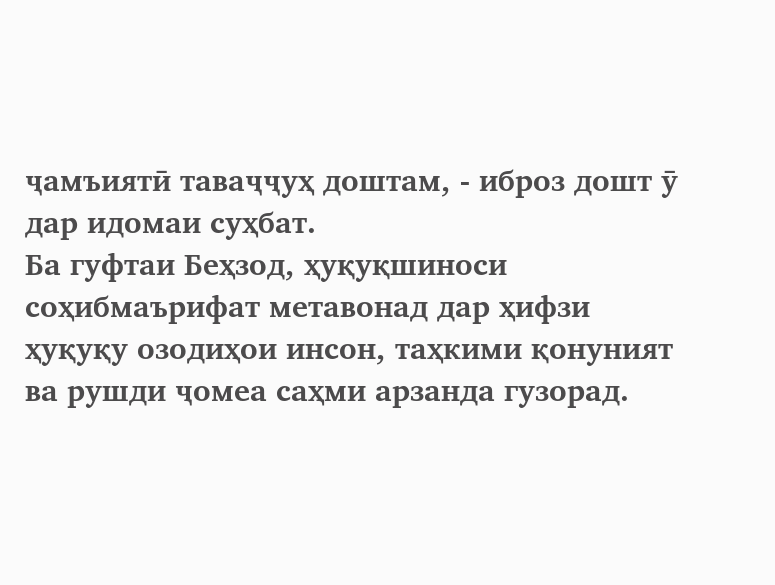ҷамъиятӣ таваҷҷуҳ доштам, - иброз дошт ӯ дар идомаи суҳбат.
Ба гуфтаи Беҳзод, ҳуқуқшиноси соҳибмаърифат метавонад дар ҳифзи ҳуқуқу озодиҳои инсон, таҳкими қонуният ва рушди ҷомеа саҳми арзанда гузорад.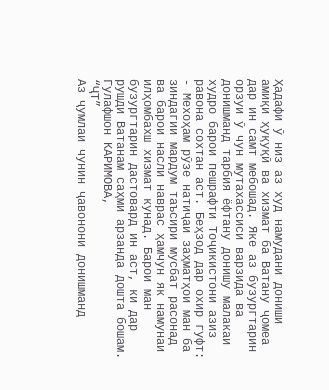Ҳадафи ӯ низ аз худ намудани дониши амиқи ҳуқуқӣ ва хизмат ба Ватану ҷомеа дар ин самт мебошад. Яке аз бузургтарин орзуи ӯ чун мутахассиси варзида ва донишманд тарбия ёфтану донишу малакаи худро барои пешрафти Тоҷикистони азиз равона сохтан аст. Беҳзод дар охир гуфт:
- Мехоҳам рӯзе натиҷаи заҳматҳои ман ба зиндагии мардум таъсири мусбат расонад ва барои насли наврас ҳамчун як намунаи илҳомбахш хизмат кунад. Барои ман бузургтарин дастовард ин аст, ки дар рушди Ватанам саҳми арзанда дошта бошам.
Гулафшон КАРИМОВА,
“ҶТ”
Аз ҷумлаи чунин ҷавонони донишманд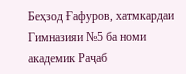Беҳзод Ғафуров, хатмкардаи Гимназияи №5 ба номи академик Раҷаб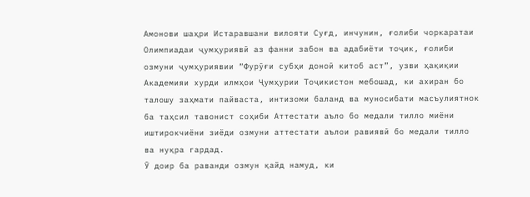Амонови шаҳри Истаравшани вилояти Суғд, инчунин, ғолиби чоркаратаи Олимпиадаи ҷумҳуриявӣ аз фанни забон ва адабиёти тоҷик, ғолиби озмуни ҷумҳуриявии “Фурӯғи субҳи доноӣ китоб аст”, узви ҳақиқии Академияи хурди илмҳои Ҷумҳурии Тоҷикистон мебошад, ки ахиран бо талошу заҳмати пайваста, интизоми баланд ва муносибати масъулиятнок ба таҳсил тавонист соҳиби Аттестати аъло бо медали тилло миёни иштирокчиёни зиёди озмуни аттестати аълои равиявӣ бо медали тилло ва нуқра гардад.
Ӯ доир ба раванди озмун қайд намуд, ки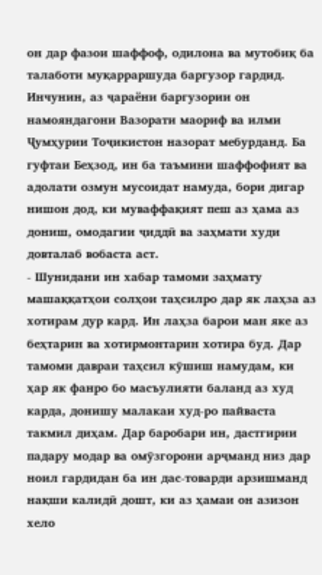он дар фазои шаффоф, одилона ва мутобиқ ба талаботи муқарраршуда баргузор гардид. Инчунин, аз ҷараёни баргузории он намояндагони Вазорати маориф ва илми Ҷумҳурии Тоҷикистон назорат мебурданд. Ба гуфтаи Беҳзод, ин ба таъмини шаффофият ва адолати озмун мусоидат намуда, бори дигар нишон дод, ки муваффақият пеш аз ҳама аз дониш, омодагии ҷиддӣ ва заҳмати худи довталаб вобаста аст.
- Шунидани ин хабар тамоми заҳмату машаққатҳои солҳои таҳсилро дар як лаҳза аз хотирам дур кард. Ин лаҳза барои ман яке аз беҳтарин ва хотирмонтарин хотира буд. Дар тамоми давраи таҳсил кӯшиш намудам, ки ҳар як фанро бо масъулияти баланд аз худ карда, донишу малакаи худ-ро пайваста такмил диҳам. Дар баробари ин, дастгирии падару модар ва омӯзгорони арҷманд низ дар ноил гардидан ба ин дас-товарди арзишманд нақши калидӣ дошт, ки аз ҳамаи он азизон хело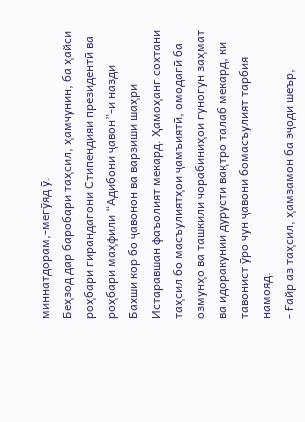миннатдорам,-мегӯяд ӯ.
Беҳзод дар баробари таҳсил, ҳамчунин, ба ҳайси роҳбари гирандагони Стипендияи президентӣ ва роҳбари маҳфили “Адибони ҷавон”-и назди Бахши кор бо ҷавонон ва варзиши шаҳри Истаравшан фаъолият мекард. Ҳамоҳанг сохтани таҳсил бо масъулиятҳои ҷамъиятӣ, омодагӣ ба озмунҳо ва ташкили чорабиниҳои гуногун заҳмат ва идоракунии дурусти вақтро талаб мекард, ки тавонист ӯро чун ҷавони бомасъулият тарбия намояд.
- Ғайр аз таҳсил, ҳамзамон ба эҷоди шеър,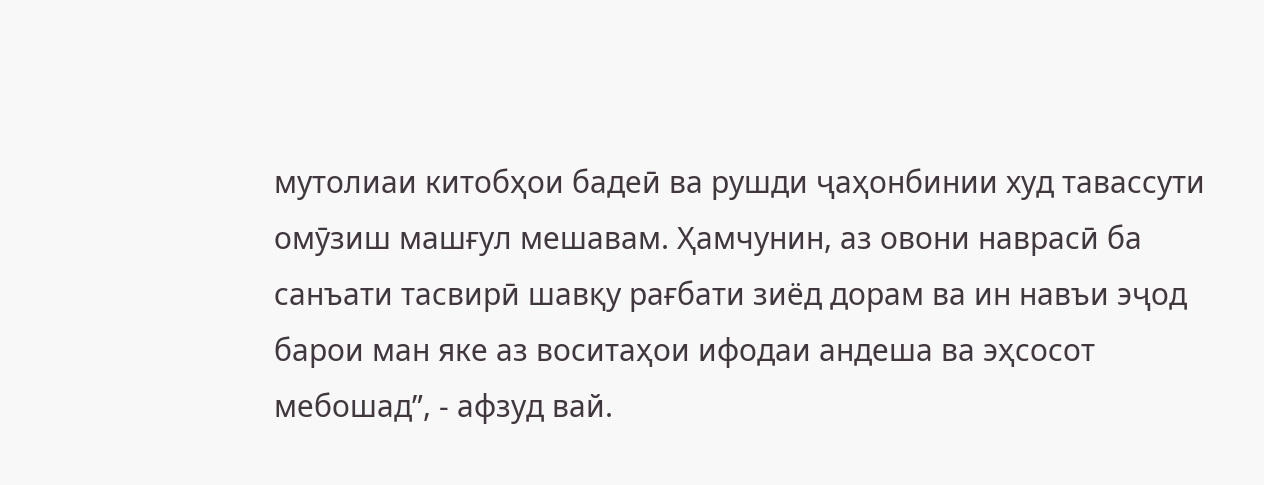мутолиаи китобҳои бадеӣ ва рушди ҷаҳонбинии худ тавассути омӯзиш машғул мешавам. Ҳамчунин, аз овони наврасӣ ба санъати тасвирӣ шавқу рағбати зиёд дорам ва ин навъи эҷод барои ман яке аз воситаҳои ифодаи андеша ва эҳсосот мебошад”, - афзуд вай.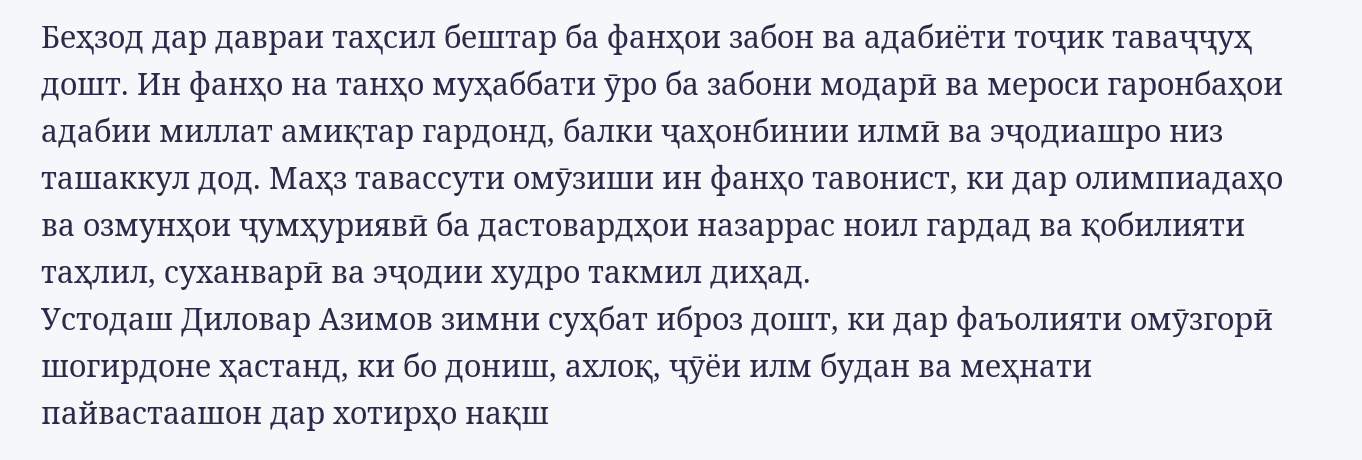Беҳзод дар давраи таҳсил бештар ба фанҳои забон ва адабиёти тоҷик таваҷҷуҳ дошт. Ин фанҳо на танҳо муҳаббати ӯро ба забони модарӣ ва мероси гаронбаҳои адабии миллат амиқтар гардонд, балки ҷаҳонбинии илмӣ ва эҷодиашро низ ташаккул дод. Маҳз тавассути омӯзиши ин фанҳо тавонист, ки дар олимпиадаҳо ва озмунҳои ҷумҳуриявӣ ба дастовардҳои назаррас ноил гардад ва қобилияти таҳлил, суханварӣ ва эҷодии худро такмил диҳад.
Устодаш Диловар Азимов зимни суҳбат иброз дошт, ки дар фаъолияти омӯзгорӣ шогирдоне ҳастанд, ки бо дониш, ахлоқ, ҷӯёи илм будан ва меҳнати пайвастаашон дар хотирҳо нақш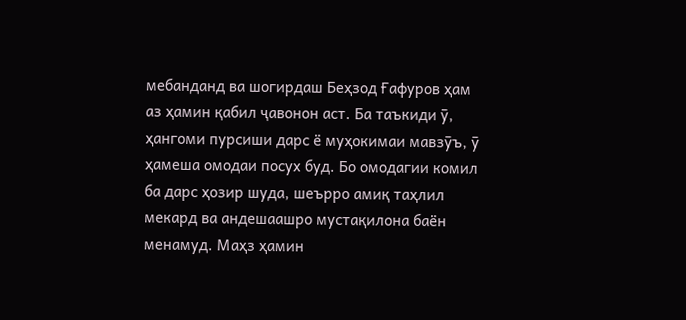мебанданд ва шогирдаш Беҳзод Ғафуров ҳам аз ҳамин қабил ҷавонон аст. Ба таъкиди ӯ, ҳангоми пурсиши дарс ё муҳокимаи мавзӯъ, ӯ ҳамеша омодаи посух буд. Бо омодагии комил ба дарс ҳозир шуда, шеърро амиқ таҳлил мекард ва андешаашро мустақилона баён менамуд. Маҳз ҳамин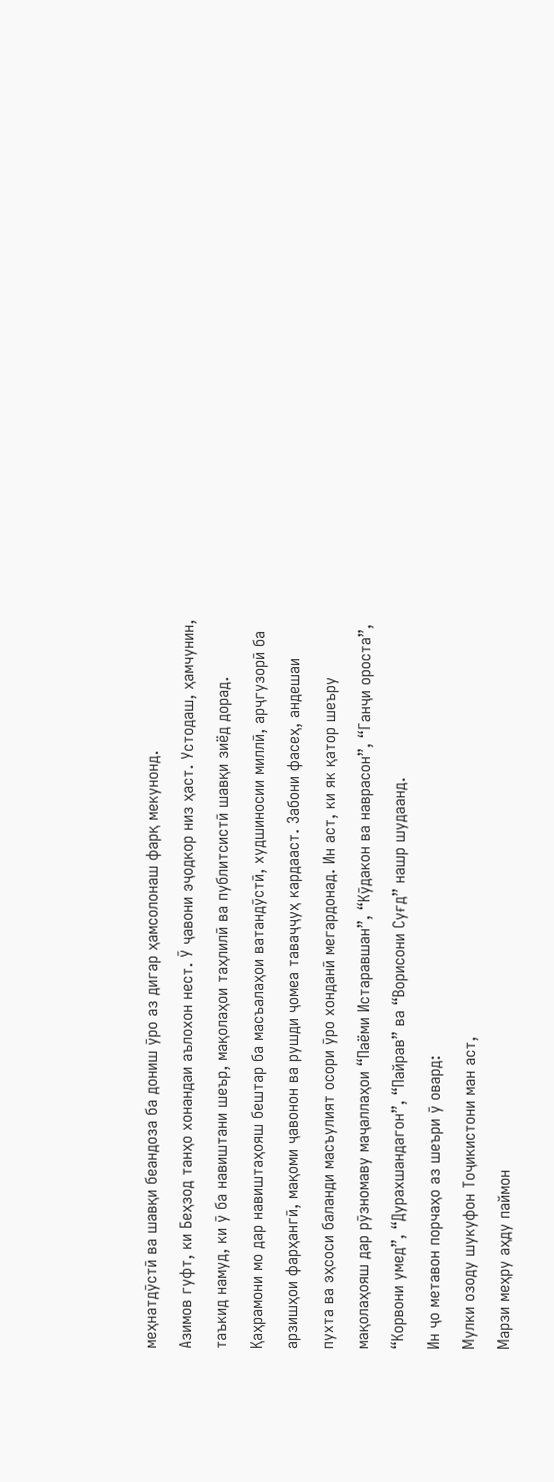меҳнатдӯстӣ ва шавқи беандоза ба дониш ӯро аз дигар ҳамсолонаш фарқ мекунонд.
Азимов гуфт, ки Беҳзод танҳо хонандаи аълохон нест. Ӯ ҷавони эҷодкор низ ҳаст. Устодаш, ҳамчунин, таъкид намуд, ки ӯ ба навиштани шеър, мақолаҳои таҳлилӣ ва публитсистӣ шавқи зиёд дорад.
Қаҳрамони мо дар навиштаҳояш бештар ба масъалаҳои ватандӯстӣ, худшиносии миллӣ, арҷгузорӣ ба арзишҳои фарҳангӣ, мақоми ҷавонон ва рушди ҷомеа таваҷҷуҳ кардааст. Забони фасеҳ, андешаи пухта ва эҳсоси баланди масъулият осори ӯро хонданӣ мегардонад. Ин аст, ки як қатор шеъру мақолаҳояш дар рӯзномаву маҷаллаҳои “Паёми Истаравшан”, “Кӯдакон ва наврасон”, “Ганҷи ороста”, “Корвони умед”, “Дурахшандагон”, “Пайрав” ва “Ворисони Суғд” нашр шудаанд.
Ин ҷо метавон порчаҳо аз шеъри ӯ овард:
Мулки озоду шукуфон Тоҷикистони ман аст,
Марзи меҳру аҳду паймон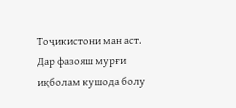Тоҷикистони ман аст.
Дар фазояш мурғи иқболам кушода болу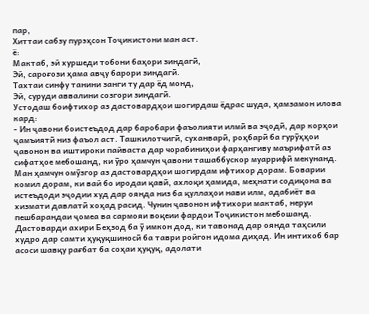пар,
Хиттаи сабзу пурэҳсон Тоҷикистони ман аст.
ё:
Мактаб, эй хуршеди тобони баҳори зиндагӣ,
Эй, сароғози ҳама авҷу барори зиндагӣ.
Тахтаи синфу танини занги ту дар ёд монд,
Эй, суруди аввалини созгори зиндагӣ.
Устодаш боифтихор аз дастовардҳои шогирдаш ёдрас шуда, ҳамзамон илова кард:
- Ин ҷавони боистеъдод дар баробари фаъолияти илмӣ ва эҷодӣ, дар корҳои ҷамъиятӣ низ фаъол аст. Ташкилотчигӣ, суханварӣ, роҳбарӣ ба гурӯҳҳои ҷавонон ва иштироки пайваста дар чорабиниҳои фарҳангиву маърифатӣ аз сифатҳое мебошанд, ки ӯро ҳамчун ҷавони ташаббускор муаррифӣ мекунанд. Ман ҳамчун омӯзгор аз дастовардҳои шогирдам ифтихор дорам. Боварии комил дорам, ки вай бо иродаи қавӣ, ахлоқи ҳамида, меҳнати содиқона ва истеъдоди эҷодии худ дар оянда низ ба қуллаҳои нави илм, адабиёт ва хизмати давлатӣ хоҳад расид. Чунин ҷавонон ифтихори мактаб, неруи пешбарандаи ҷомеа ва сармояи воқеии фардои Тоҷикистон мебошанд.
Дастоварди ахири Беҳзод ба ӯ имкон дод, ки тавонад дар оянда таҳсили худро дар самти ҳуқуқшиносӣ ба таври ройгон идома диҳад. Ин интихоб бар асоси шавқу рағбат ба соҳаи ҳуқуқ, адолати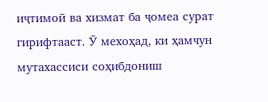иҷтимоӣ ва хизмат ба ҷомеа сурат гирифтааст. Ӯ мехоҳад, ки ҳамчун мутахассиси соҳибдониш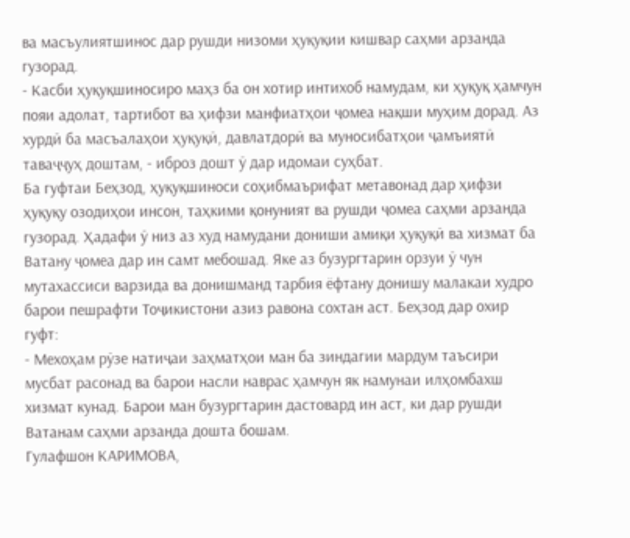ва масъулиятшинос дар рушди низоми ҳуқуқии кишвар саҳми арзанда гузорад.
- Касби ҳуқуқшиносиро маҳз ба он хотир интихоб намудам, ки ҳуқуқ ҳамчун пояи адолат, тартибот ва ҳифзи манфиатҳои ҷомеа нақши муҳим дорад. Аз хурдӣ ба масъалаҳои ҳуқуқӣ, давлатдорӣ ва муносибатҳои ҷамъиятӣ таваҷҷуҳ доштам, - иброз дошт ӯ дар идомаи суҳбат.
Ба гуфтаи Беҳзод, ҳуқуқшиноси соҳибмаърифат метавонад дар ҳифзи ҳуқуқу озодиҳои инсон, таҳкими қонуният ва рушди ҷомеа саҳми арзанда гузорад. Ҳадафи ӯ низ аз худ намудани дониши амиқи ҳуқуқӣ ва хизмат ба Ватану ҷомеа дар ин самт мебошад. Яке аз бузургтарин орзуи ӯ чун мутахассиси варзида ва донишманд тарбия ёфтану донишу малакаи худро барои пешрафти Тоҷикистони азиз равона сохтан аст. Беҳзод дар охир гуфт:
- Мехоҳам рӯзе натиҷаи заҳматҳои ман ба зиндагии мардум таъсири мусбат расонад ва барои насли наврас ҳамчун як намунаи илҳомбахш хизмат кунад. Барои ман бузургтарин дастовард ин аст, ки дар рушди Ватанам саҳми арзанда дошта бошам.
Гулафшон КАРИМОВА,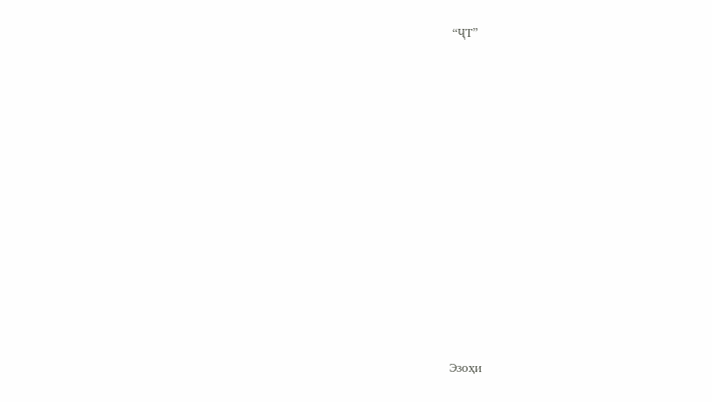“ҶТ”














Эзоҳи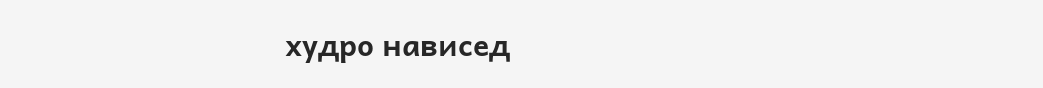худро нависед